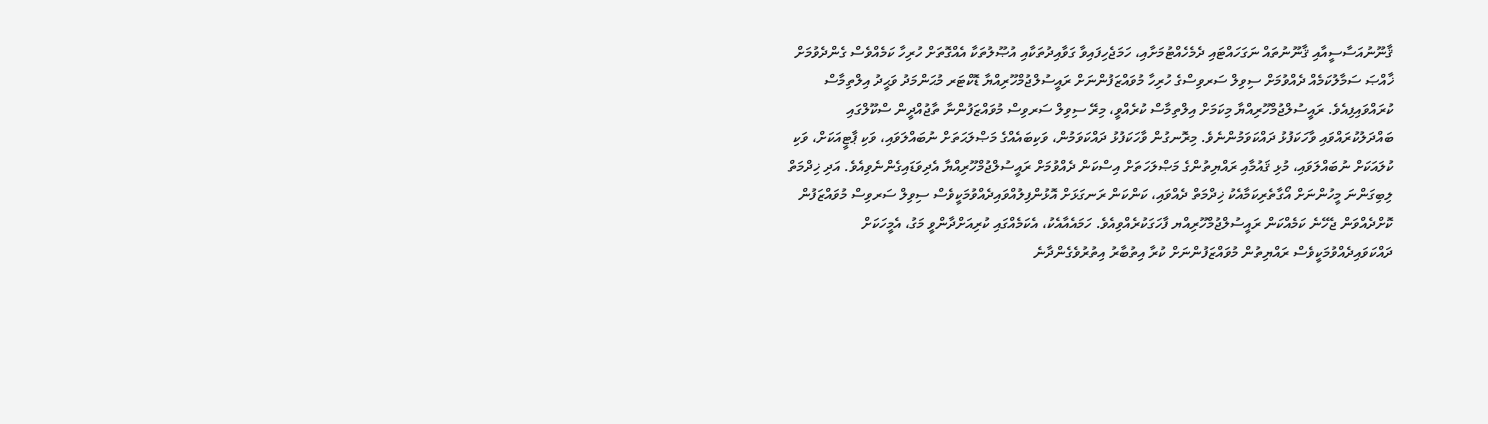ޤާނޫނުއަސާސީއާއި ޤާނޫނުތައް ނަގަހައްޓައި ދެމެހެއްޓުމަށާއި، ހަމަޖެހިފައިވާ ގަވާއިދުތަކާއި އުޞޫލުތަކާ އެއްގޮތަށް ހުރިހާ ކަމެއްވެސް ގެންދެވުމަށް ޚާއްޞަ ސަމާލުކަމެއް ދެއްވުމަށް ސިވިލް ސަރވިސްގެ ހުރިހާ މުވައްޒަފުންނަށް ރައީސުލްޖުމްހޫރިއްޔާ ޑޮކްޓަރ މުޙަންމަދު ވަޙީދު އިލްތިމާސް ކުރައްވައިފިއެވެ. ރައީސުލްޖުމްހޫރިއްޔާ މިކަމަށް އިލްތިމާސް ކުރެއްވީ، މިރޭ ސިވިލް ސަރވިސް މުވައްޒަފުންނާ ތާޖުއްދީން ސްކޫލްގައި ބައްދަލުކުރައްވައި ވާހަކަފުޅު ދައްކަވަމުންނެވެ. މިރޮނގުން ވާހަކަފުޅު ދައްކަވަމުން، ވަކިބައެއްގެ މަޞްލަޙަތަށް ނުބައްލަވައި، ވަކި ޕާޓީއަކަށް، ވަކި ކުލައަކަށް ނުބައްލަވައި، މުޅި ޤައުމާއި ރައްޔިތުންގެ މަޞްލަހަތަށް އިސްކަން ދެއްވުމަށް ރައީސުލްޖުމްހޫރިއްޔާ އެދިވަޑައިގެންނެވިއެވެ. އަދި ޚިދްމަތް ލިބިގަންނަ މީހުންނަށް އޯގާތެރިކަމާއެކު ޚިދްމަތް ދެއްވައި، ކަންކަން ރަނގަޅަށް އޮޅުންފިލުއްވައިދެއްވުމަކީވެސް ސިވިލް ސަރވިސް މުވައްޒަފުން ކޮށްދެއްވަން ޖެހޭނެ ކަމެއްކަން ރައީސުލްޖުމްހޫރިއްޔ ފާހަގަކުރެއްވިއެވެ. ހަމައެއާއެކު، އެކަމެއްގައި ކުރިއަށްދާންވީ މަގު، އެމީހަކަށް ދައްކަވައިދެއްވުމަކީވެސް ރައްޔިތުން މުވައްޒަފުންނަށް ކުރާ އިތުބާރު އިތުރުވެގެންދާނެ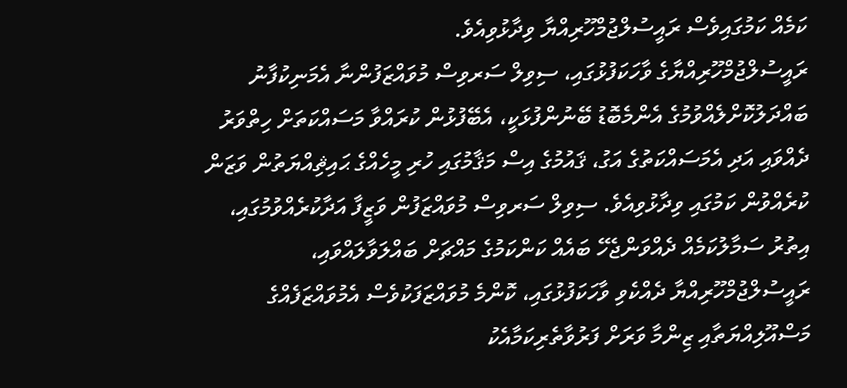ކަމެއް ކަމުގައިވެސް ރައީސުލްޖުމްހޫރިއްޔާ ވިދާޅުވިއެވެ.
ރައީސުލްޖުމްހޫރިއްޔާގެ ވާހަކަފުޅުގައި، ސިވިލް ސަރވިސް މުވައްޒަފުންނާ އެމަނިކުފާނު ބައްދަލުކޮށްލެއްވުމުގެ އެންމެބޮޑު ބޭނުންފުޅަކީ، އެބޭފުޅުން ކުރައްވާ މަސައްކަތަށް ހިތްވަރު ދެއްވައި އަދި އެމަސައްކަތުގެ އަގު، ޤައުމުގެ އިސް މަޤާމުގައި ހުރި މީހެއްގެ ޙައިޘިއްޔަތުން ވަޒަން ކުރެއްވުން ކަމުގައި ވިދާޅުވިއެވެ. ސިވިލް ސަރވިސް މުވައްޒަފުން ވަޒީފާ އަދާކުރެއްވުމުގައި، އިތުރު ސަމާލުކަމެއް ދެއްވަންޖެހޭ ބައެއް ކަންކަމުގެ މައްޗަށް ބައްލަވާލައްވައި، ރައީސުލްޖުމްހޫރިއްޔާ ދެއްކެވި ވާހަކަފުޅުގައި، ކޮންމެ މުވައްޒަފަކުވެސް އެމުވައްޒަފެއްގެ މަސްއޫލިއްޔަތާއި ޒިންމާ ވަރަށް ފަރުވާތެރިކަމާއެކު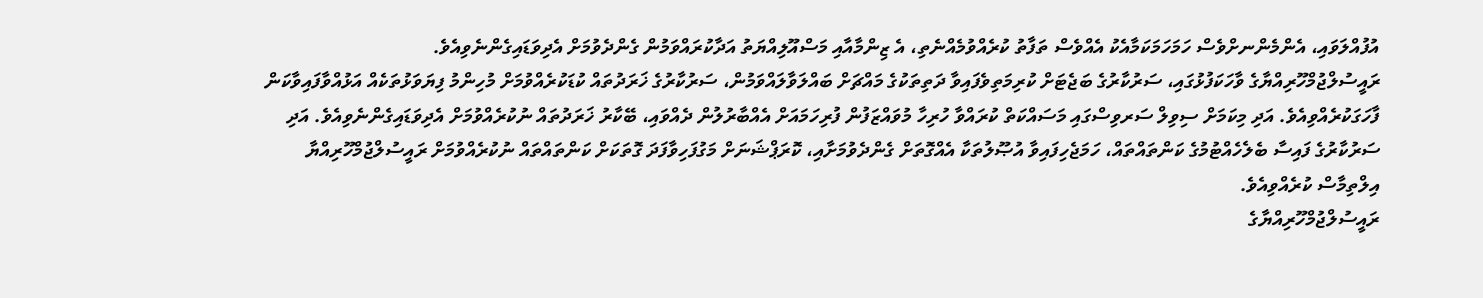އުފުއްލަވައި، އެންމެންނށްވެސް ހަމަހަމަކަމާއެކު އެއްވެސް ތަފާތު ކުރެއްވުމެއްނެތި، އެ ޒިންމާއާއި މަސްއޫލިއްޔަތު އަދާކުރައްވަމުން ގެންދެވުމަށް އެދިވަޑައިގެންނެވިއެވެ.
ރައީސުލްޖުމްހޫރިއްޔާގެ ވާހަކަފުޅުގައި، ސަރުކާރުގެ ބަޖެޓަށް ކުރިމަތިވެފައިވާ ދަތިތަކުގެ މައްޗަށް ބައްލަވާލައްވަމުން، ސަރުކާރުގެ ޚަރަދުތައް ކުޑަކުރެއްވުމަށް މުހިންމު ފިޔަވަޅުތަކެއް އަޅުއްވާފައިވާކަން ފާހަގަކުރެއްވިއެވެ. އަދި މިކަމަށް ސިވިލް ސަރވިސްގައި މަސައްކަތް ކުރައްވާ ހުރިހާ މުވައްޒަފުން ފުރިހަމައަށް އެއްބާރުލުން ދެއްވައި، ބޭކާރު ޚަރަދުތައް ނުކުރެއްވުމަށް އެދިވަޑައިގެންނެވިއެވެ. އަދި ސަރުކާރުގެ ފައިސާ ބެލެހެއްޓުމުގެ ކަންތައްތައް، ހަމަޖެހިފައިވާ އުޞޫލުތަކާ އެއްގޮތަށް ގެންދެވުމަށާއި، ކޮރަޕްޝަނަށް މަގުފަހިވާފަދަ ގޮތަކަށް ކަންތައްތައް ނުކުރެއްވުމަށް ރައީސުލްޖުމްހޫރިއްޔާ އިލްތިމާސް ކުރެއްވިއެވެ.
ރައީސުލްޖުމްހޫރިއްޔާގެ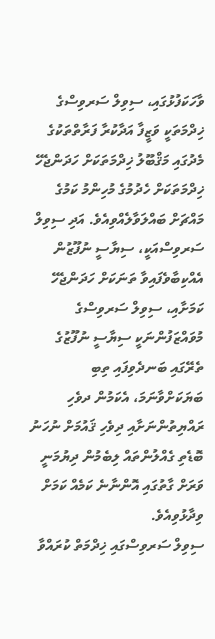ވާހަކަފުޅުގައި، ސިވިލް ސަރވިސްގެ ޚިދްމަތަކީ ވަޒީފާ އަދާކުރާ ފަރާތްތަކުގެ މެދުގައި މަޤްބޫލު ޚިދްމަތަކަށް ހަދަންޖެހޭ ޚިދްމަތަކަށް ހެދުމުގެ މުހިންމު ކަމުގެ މައްޗަށް ބައްލަވާލެއްވިއެވެ. އަދި ސިވިލް ސަރވިސްއަކީ، ސިޔާސީ ނުފޫޒުން އެއްކިބާވެފައިވާ ތަނަކަށް ހަދަންޖެހޭ ކަމަށާއި، ސިވިލް ސަރވިސްގެ މުވައްޒަފުންނަކީ ސިޔާސީ ނުފޫޒުގެ ތެރޭގައި ބަނދެވިފައި ތިބި ބަޔަކަށްވާނަމަ، އެކަމުން ދވެހި ރައްޔިތުންނަށާއި ދިވެހި ޤައުމަށް ނުހަނު ބޮޑެތި ގެއްލުންތައް ލިބެމުން ދިޔުމަނީ ވަރަށް ގާތުގައި އޮންނާނެ ކަމެއް ކަމަށް ވިދާޅުވިއެވެ.
ސިވިލް ސަރވިސްގައި ޚިދްމަތް ކުރައްވާ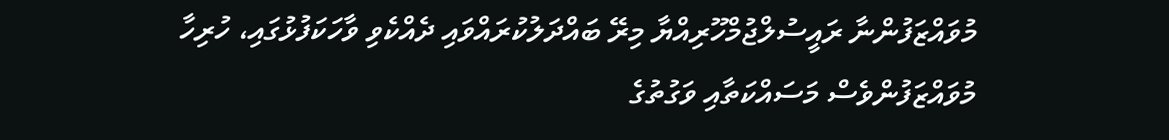މުވައްޒަފުންނާ ރައީސުލްޖުމްހޫރިއްޔާ މިރޭ ބައްދަލުކުރައްވައި ދެއްކެވި ވާހަކަފުޅުގައި، ހުރިހާ މުވައްޒަފުންވެސް މަސައްކަތާއި ވަގުތުގެ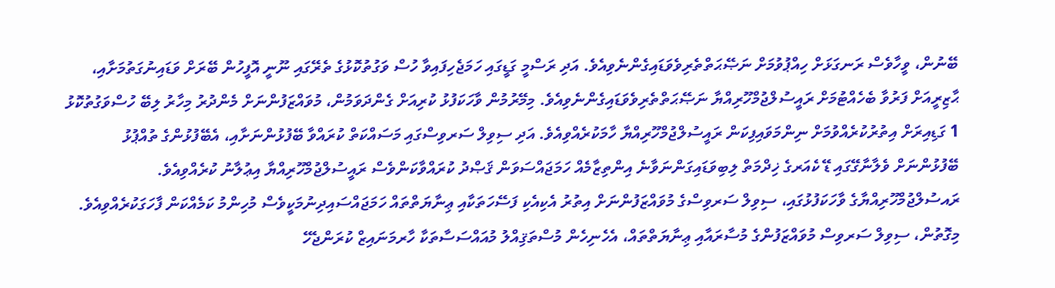ބޭނުން، ވީހާވެސް ރަނގަޅަށް ހިއްޕުވުމަށް ނަޞޭޙަތްތެރިވެވަޑައިގެންނެވިއެވެ. އަދި ރަސްމީ ގަޑީގައި ހަމަޖެހިފައިވާ ހުސް ވަގުތުކޮޅުގެ ތެރޭގައި ނޫނީ އޮފީހުން ބޭރަށް ވަޑައިނުގަތުމަށާއި، ޙާޒިރީއަށް ފަރުވާ ބެހެއްޓުމަށް ރައީސުލްޖުމްހޫރިއްޔާ ނަޞޭޙަތްތެރިވެވަޑައިގެންނެވިއެވެ. މިމޭރުމުން ވާހަކަފުޅު ކުރިއަށް ގެންދަވަމުން، މުވައްޒަފުންނަށް މެންދުރު މިހާރު ލިބޭ ހުސްވަގުތުކޮޅު 1 ގަޑިއިރަށް އިތުރުކުރެއްވުމަށް ނިންމަވައިފިކަން ރައީސުލްޖުމްހޫރިއްޔާ ހާމަކުރެއްވިއެވެ. އަދި ސިވިލް ސަރވިސްގައި މަސައްކަތް ކުރައްވާ ބޭފުޅުންނަށާއި، އެބޭފުޅުންގެ ތުއްޕުޅު ބޭފުޅުންނަށް ވެލާނާގޭގައި ޑޭ ކެއަރގެ ޚިދްމަތް ލިބިވަޑައިގަންނަވާނެ އިންތިޒާމެއް ހަމަޖައްސަވަން ޤަޞްދު ކުރައްވާކަންވެސް ރައީސުލްޖުމްހޫރިއްޔާ އިޢުލާނު ކުރެއްވިއެވެ.
ރައސުލްޖުމްހޫރިއްޔާގެ ވާހަކަފުޅުގައި، ސިވިލް ސަރވިސްގެ މުވައްޒަފުންނަށް އިތުރު އެކިއެކި ފަސޭހަތަކާއި ޢިނާޔަތްތައް ހަމަޖައްސައިދިނުމަކީވެސް މުހިންމު ކަމެއްކަން ފާހަގަކުރެއްވިއެވެ. މިގޮތުން، ސިވިލް ސަރވިސް މުވައްޒަފުންގެ މުސާރައާއި ޢިނާޔަތްތައް، އެހެނިހެން މުސްތަޤިއްލު މުއައްސަސާތަކާ ހާރމަނައިޒް ކުރަންޖެހޭ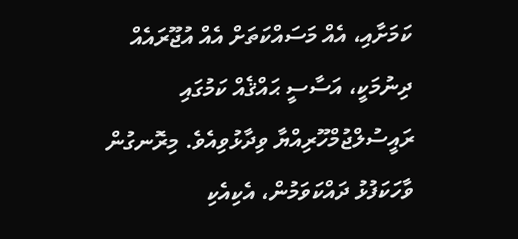ކަމަށާއި، އެއް މަސައްކަތަށް އެއް އުޖޫރައެއް ދިނުމަކީ، އަސާސީ ޙައްޤެއް ކަމުގައި ރައީސުލްޖުމްހޫރިއްޔާ ވިދާޅުވިއެވެ. މިރޮނގުން ވާހަކަފުޅު ދައްކަވަމުން، އެކިއެކި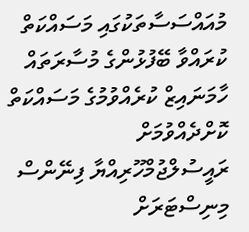މުއައްސަސާތަކުގައި މަސައްކަތް ކުރައްވާ ބޭފުޅުންގެ މުސާރަތައް ހާމަނައިޒް ކުރެއްވުމުގެ މަސައްކަތް ކޮށްދެއްވުމަށް ރައީސުލްޖުމްހޫރިއްޔާ ފިނޭންސް މިނިސްޓަރަށް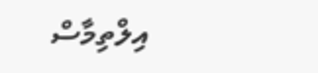އިލްތިމާސް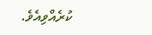ކުރެއްވިއެވެ.